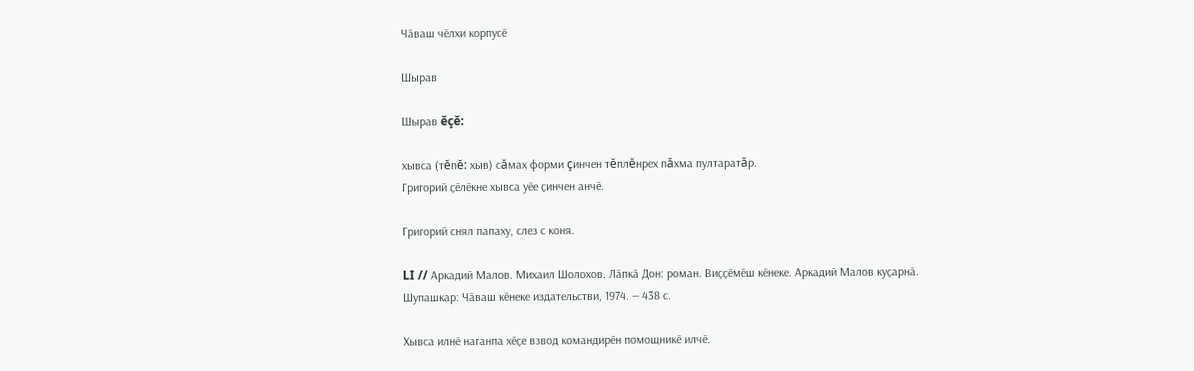Чӑваш чӗлхи корпусӗ

Шырав

Шырав ĕçĕ:

хывса (тĕпĕ: хыв) сăмах форми çинчен тĕплĕнрех пăхма пултаратăр.
Григорий ҫӗлӗкне хывса уӗе ҫинчен анчӗ.

Григорий снял папаху, слез с коня.

LI // Аркадий Малов. Михаил Шолохов. Лӑпкӑ Дон: роман. Виҫҫӗмӗш кӗнеке. Аркадий Малов куҫарнӑ. Шупашкар: Чӑваш кӗнеке издательстви, 1974. — 438 с.

Хывса илнӗ наганпа хӗҫе взвод командирӗн помощникӗ илчӗ.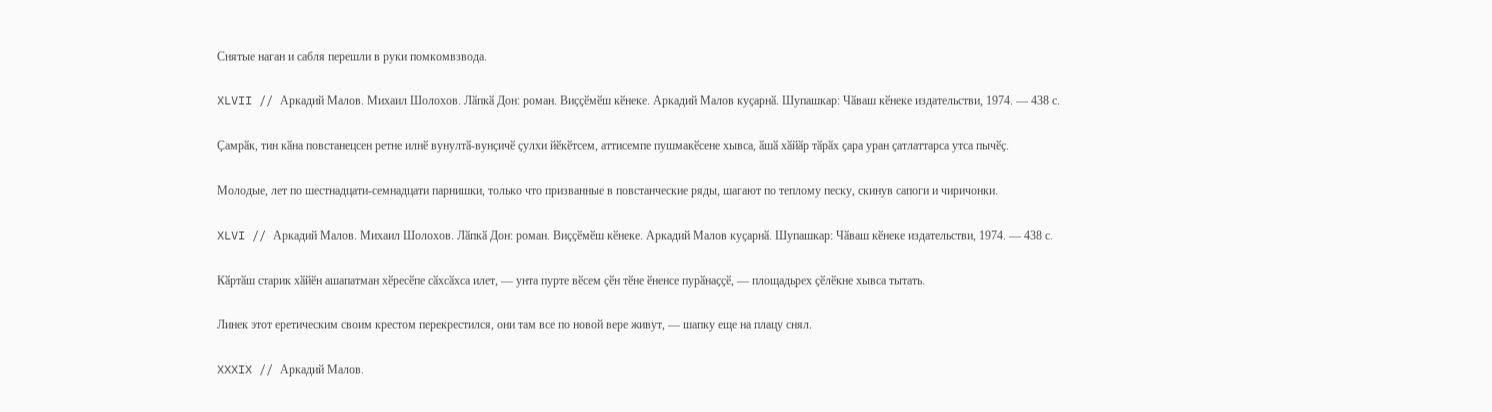Снятые наган и сабля перешли в руки помкомвзвода.

XLVII // Аркадий Малов. Михаил Шолохов. Лӑпкӑ Дон: роман. Виҫҫӗмӗш кӗнеке. Аркадий Малов куҫарнӑ. Шупашкар: Чӑваш кӗнеке издательстви, 1974. — 438 с.

Ҫамрӑк, тин кӑна повстанецсен ретне илнӗ вунултӑ-вунҫичӗ ҫулхи йӗкӗтсем, аттисемпе пушмакӗсене хывса, ӑшӑ хӑйӑр тӑрӑх ҫара уран ҫатлаттарса утса пычӗҫ.

Молодые, лет по шестнадцати-семнадцати парнишки, только что призванные в повстанческие ряды, шагают по теплому песку, скинув сапоги и чиричонки.

XLVI // Аркадий Малов. Михаил Шолохов. Лӑпкӑ Дон: роман. Виҫҫӗмӗш кӗнеке. Аркадий Малов куҫарнӑ. Шупашкар: Чӑваш кӗнеке издательстви, 1974. — 438 с.

Кӑртӑш старик хӑйӗн ашапатман хӗресӗпе сӑхсӑхса илет, — унта пурте вӗсем ҫӗн тӗне ӗненсе пурӑнаҫҫӗ, — площадьрех ҫӗлӗкне хывса тытать.

Линек этот еретическим своим крестом перекрестился, они там все по новой вере живут, — шапку еще на плацу снял.

XXXIX // Аркадий Малов.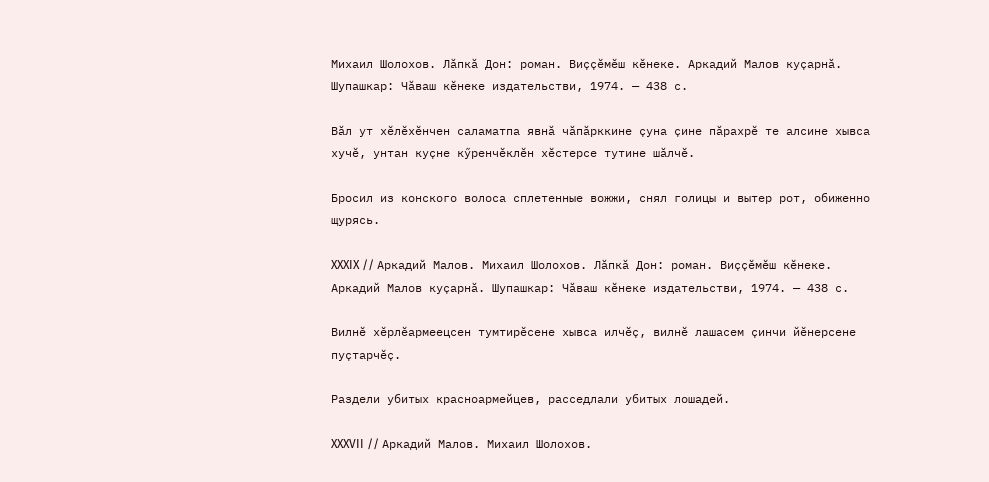Михаил Шолохов. Лӑпкӑ Дон: роман. Виҫҫӗмӗш кӗнеке. Аркадий Малов куҫарнӑ. Шупашкар: Чӑваш кӗнеке издательстви, 1974. — 438 с.

Вӑл ут хӗлӗхӗнчен саламатпа явнӑ чӑпӑрккине ҫуна ҫине пӑрахрӗ те алсине хывса хучӗ, унтан куҫне кӳренчӗклӗн хӗстерсе тутине шӑлчӗ.

Бросил из конского волоса сплетенные вожжи, снял голицы и вытер рот, обиженно щурясь.

XXXIX // Аркадий Малов. Михаил Шолохов. Лӑпкӑ Дон: роман. Виҫҫӗмӗш кӗнеке. Аркадий Малов куҫарнӑ. Шупашкар: Чӑваш кӗнеке издательстви, 1974. — 438 с.

Вилнӗ хӗрлӗармеецсен тумтирӗсене хывса илчӗҫ, вилнӗ лашасем ҫинчи йӗнерсене пуҫтарчӗҫ.

Раздели убитых красноармейцев, расседлали убитых лошадей.

XXXVII // Аркадий Малов. Михаил Шолохов.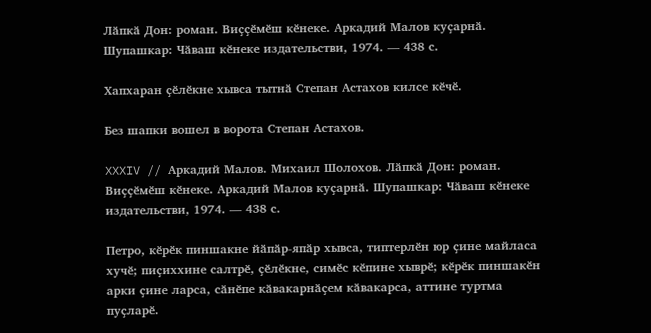Лӑпкӑ Дон: роман. Виҫҫӗмӗш кӗнеке. Аркадий Малов куҫарнӑ. Шупашкар: Чӑваш кӗнеке издательстви, 1974. — 438 с.

Хапхаран ҫӗлӗкне хывса тытнӑ Степан Астахов килсе кӗчӗ.

Без шапки вошел в ворота Степан Астахов.

XXXIV // Аркадий Малов. Михаил Шолохов. Лӑпкӑ Дон: роман. Виҫҫӗмӗш кӗнеке. Аркадий Малов куҫарнӑ. Шупашкар: Чӑваш кӗнеке издательстви, 1974. — 438 с.

Петро, кӗрӗк пиншакне йӑпӑр-япӑр хывса, типтерлӗн юр ҫине майласа хучӗ; пиҫиххине салтрӗ, ҫӗлӗкне, симӗс кӗпине хыврӗ; кӗрӗк пиншакӗн арки ҫине ларса, сӑнӗпе кӑвакарнӑҫем кӑвакарса, аттине туртма пуҫларӗ.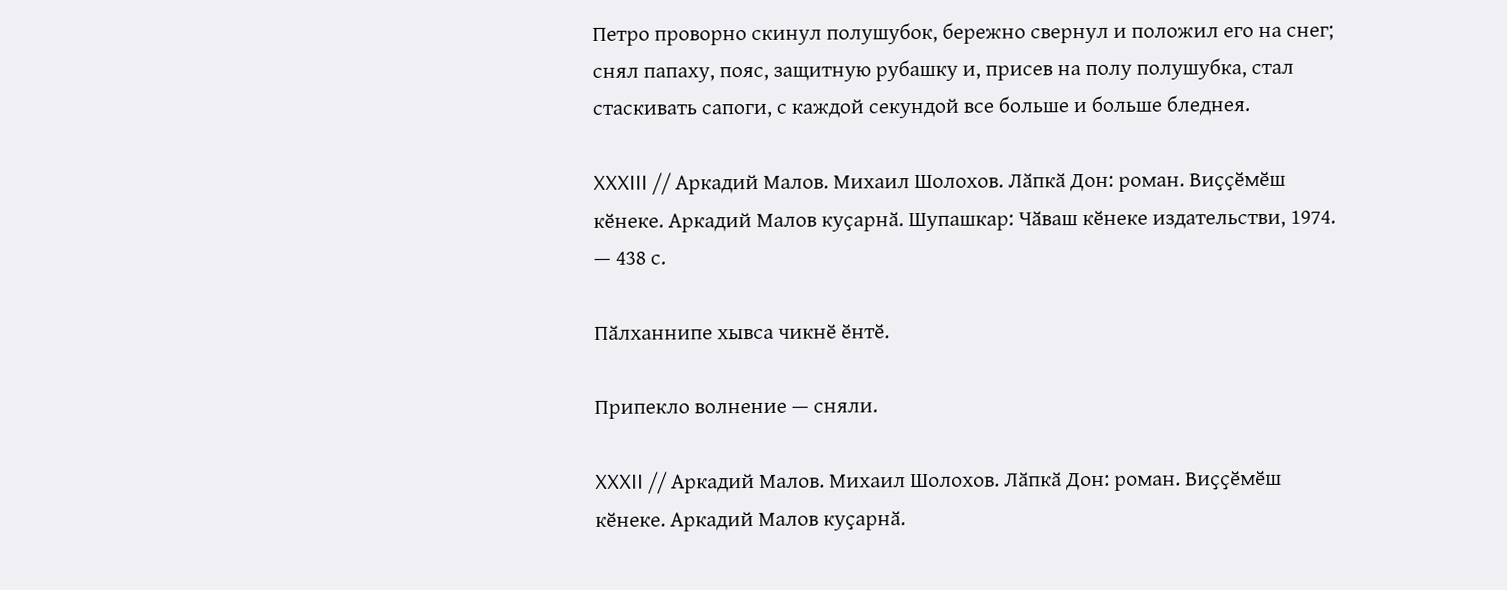Петро проворно скинул полушубок, бережно свернул и положил его на снег; снял папаху, пояс, защитную рубашку и, присев на полу полушубка, стал стаскивать сапоги, с каждой секундой все больше и больше бледнея.

XXXIII // Аркадий Малов. Михаил Шолохов. Лӑпкӑ Дон: роман. Виҫҫӗмӗш кӗнеке. Аркадий Малов куҫарнӑ. Шупашкар: Чӑваш кӗнеке издательстви, 1974. — 438 с.

Пӑлханнипе хывса чикнӗ ӗнтӗ.

Припекло волнение — сняли.

XXXII // Аркадий Малов. Михаил Шолохов. Лӑпкӑ Дон: роман. Виҫҫӗмӗш кӗнеке. Аркадий Малов куҫарнӑ.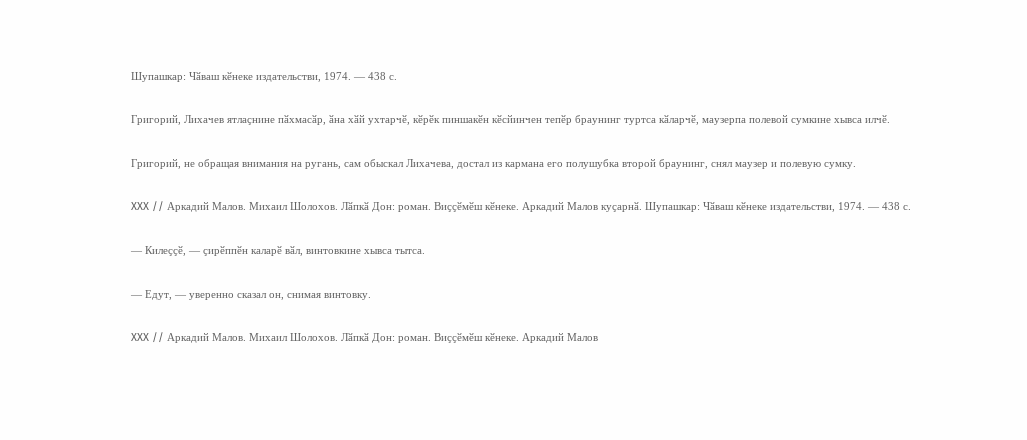Шупашкар: Чӑваш кӗнеке издательстви, 1974. — 438 с.

Григорий, Лихачев ятлаҫнине пӑхмасӑр, ӑна хӑй ухтарчӗ, кӗрӗк пиншакӗн кӗсйинчен тепӗр браунинг туртса кӑларчӗ, маузерпа полевой сумкине хывса илчӗ.

Григорий, не обращая внимания на ругань, сам обыскал Лихачева, достал из кармана его полушубка второй браунинг, снял маузер и полевую сумку.

XXX // Аркадий Малов. Михаил Шолохов. Лӑпкӑ Дон: роман. Виҫҫӗмӗш кӗнеке. Аркадий Малов куҫарнӑ. Шупашкар: Чӑваш кӗнеке издательстви, 1974. — 438 с.

— Килеҫҫӗ, — ҫирӗппӗн каларӗ вӑл, винтовкине хывса тытса.

— Едут, — уверенно сказал он, снимая винтовку.

XXX // Аркадий Малов. Михаил Шолохов. Лӑпкӑ Дон: роман. Виҫҫӗмӗш кӗнеке. Аркадий Малов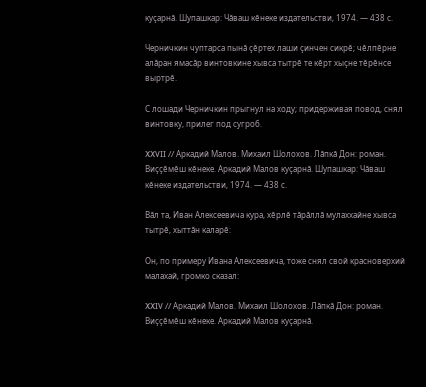куҫарнӑ. Шупашкар: Чӑваш кӗнеке издательстви, 1974. — 438 с.

Черничкин чуптарса пынӑ ҫӗртех лаши ҫинчен сикрӗ; чӗлпӗрне алӑран ямасӑр винтовкине хывса тытрӗ те кӗрт хыҫне тӗрӗнсе выртрӗ.

С лошади Черничкин прыгнул на ходу; придерживая повод, снял винтовку, прилег под сугроб.

XXVII // Аркадий Малов. Михаил Шолохов. Лӑпкӑ Дон: роман. Виҫҫӗмӗш кӗнеке. Аркадий Малов куҫарнӑ. Шупашкар: Чӑваш кӗнеке издательстви, 1974. — 438 с.

Вӑл та, Иван Алексеевича кура, хӗрлӗ тӑрӑллӑ мулаххайне хывса тытрӗ, хыттӑн каларӗ:

Он, по примеру Ивана Алексеевича, тоже снял свой красноверхий малахай, громко сказал:

XXIV // Аркадий Малов. Михаил Шолохов. Лӑпкӑ Дон: роман. Виҫҫӗмӗш кӗнеке. Аркадий Малов куҫарнӑ.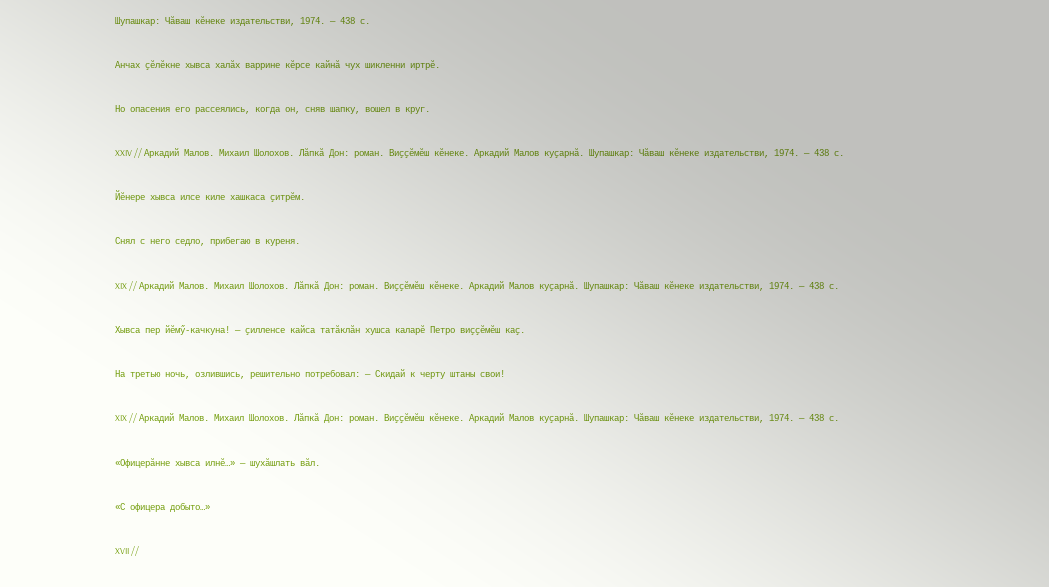Шупашкар: Чӑваш кӗнеке издательстви, 1974. — 438 с.

Анчах ҫӗлӗкне хывса халӑх варрине кӗрсе кайнӑ чух шикленни иртрӗ.

Но опасения его рассеялись, когда он, сняв шапку, вошел в круг.

XXIV // Аркадий Малов. Михаил Шолохов. Лӑпкӑ Дон: роман. Виҫҫӗмӗш кӗнеке. Аркадий Малов куҫарнӑ. Шупашкар: Чӑваш кӗнеке издательстви, 1974. — 438 с.

Йӗнере хывса илсе киле хашкаса ҫитрӗм.

Снял с него седло, прибегаю в куреня.

XIX // Аркадий Малов. Михаил Шолохов. Лӑпкӑ Дон: роман. Виҫҫӗмӗш кӗнеке. Аркадий Малов куҫарнӑ. Шупашкар: Чӑваш кӗнеке издательстви, 1974. — 438 с.

Хывса пер йӗмӳ-качкуна! — ҫилленсе кайса татӑклӑн хушса каларӗ Петро виҫҫӗмӗш каҫ.

На третью ночь, озлившись, решительно потребовал: — Скидай к черту штаны свои!

XIX // Аркадий Малов. Михаил Шолохов. Лӑпкӑ Дон: роман. Виҫҫӗмӗш кӗнеке. Аркадий Малов куҫарнӑ. Шупашкар: Чӑваш кӗнеке издательстви, 1974. — 438 с.

«Офицерӑнне хывса илнӗ…» — шухӑшлать вӑл.

«С офицера добыто…»

XVII //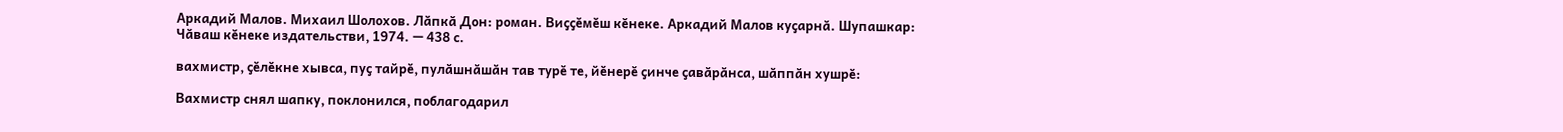Аркадий Малов. Михаил Шолохов. Лӑпкӑ Дон: роман. Виҫҫӗмӗш кӗнеке. Аркадий Малов куҫарнӑ. Шупашкар: Чӑваш кӗнеке издательстви, 1974. — 438 с.

вахмистр, ҫӗлӗкне хывса, пуҫ тайрӗ, пулӑшнӑшӑн тав турӗ те, йӗнерӗ ҫинче ҫавӑрӑнса, шӑппӑн хушрӗ:

Вахмистр снял шапку, поклонился, поблагодарил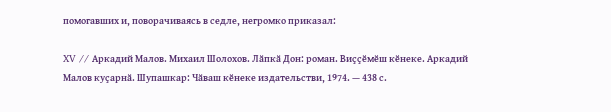помогавших и, поворачиваясь в седле, негромко приказал:

XV // Аркадий Малов. Михаил Шолохов. Лӑпкӑ Дон: роман. Виҫҫӗмӗш кӗнеке. Аркадий Малов куҫарнӑ. Шупашкар: Чӑваш кӗнеке издательстви, 1974. — 438 с.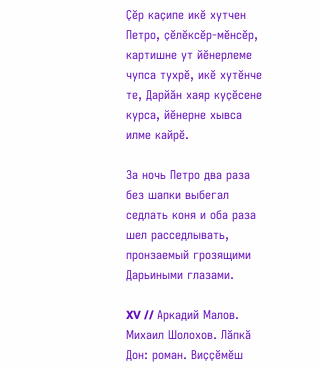Ҫӗр каҫипе икӗ хутчен Петро, ҫӗлӗксӗр-мӗнсӗр, картишне ут йӗнерлеме чупса тухрӗ, икӗ хутӗнче те, Дарйӑн хаяр куҫӗсене курса, йӗнерне хывса илме кайрӗ.

За ночь Петро два раза без шапки выбегал седлать коня и оба раза шел расседлывать, пронзаемый грозящими Дарьиными глазами.

XV // Аркадий Малов. Михаил Шолохов. Лӑпкӑ Дон: роман. Виҫҫӗмӗш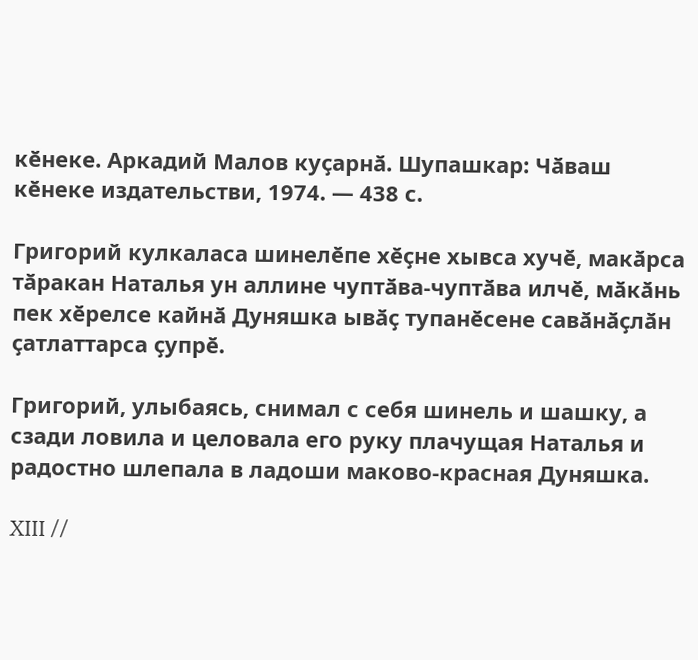кӗнеке. Аркадий Малов куҫарнӑ. Шупашкар: Чӑваш кӗнеке издательстви, 1974. — 438 с.

Григорий кулкаласа шинелӗпе хӗҫне хывса хучӗ, макӑрса тӑракан Наталья ун аллине чуптӑва-чуптӑва илчӗ, мӑкӑнь пек хӗрелсе кайнӑ Дуняшка ывӑҫ тупанӗсене савӑнӑҫлӑн ҫатлаттарса ҫупрӗ.

Григорий, улыбаясь, снимал с себя шинель и шашку, а сзади ловила и целовала его руку плачущая Наталья и радостно шлепала в ладоши маково-красная Дуняшка.

XIII //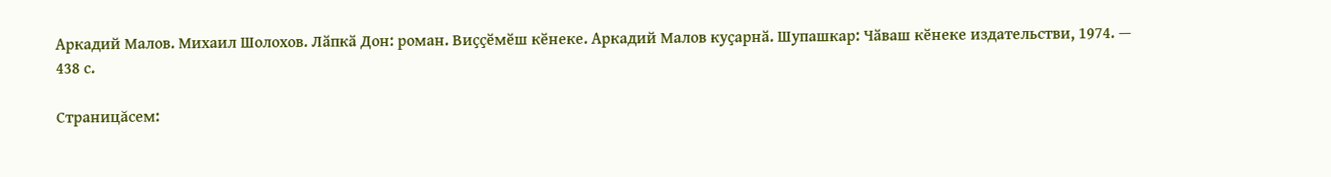Аркадий Малов. Михаил Шолохов. Лӑпкӑ Дон: роман. Виҫҫӗмӗш кӗнеке. Аркадий Малов куҫарнӑ. Шупашкар: Чӑваш кӗнеке издательстви, 1974. — 438 с.

Страницăсем: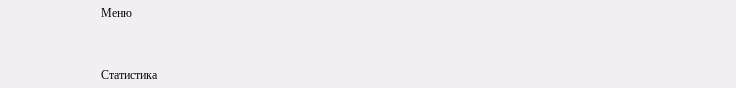Меню



Статистика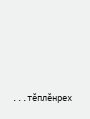...тĕплӗнрех